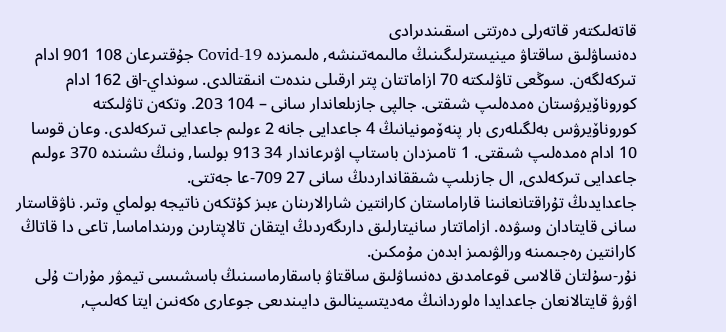قاتەلىكتەر قاتەرلى دەرتتى اسقىندىرادى
دەنساۋلىق ساقتاۋ مينيسترلىگىنىڭ مالىمەتىنشە, ەلىمىزدە Covid-19 جۇقتىرعان 108 901 ادام تىركەلگەن. سوڭعى تاۋلىكتە 70 ازاماتتان پتر ارقىلى ىندەت انىقتالدى. سونداي-اق 162 ادام كوروناۆيرۋستان ەمدەلىپ شىقتى. جالپى جازىلعاندار سانى – 104 203. وتكەن تاۋلىكتە كوروناۆيرۋس بەلگىلەرى بار پنەۆمونيانىڭ 4 جاعدايى جانە 2 ءولىم جاعدايى تىركەلدى. وعان قوسا 10 ادام ەمدەلىپ شىقتى. 1 تامىزدان باستاپ اۋىرعاندار 34 913 بولسا, ونىڭ ىشىندە 370 ءولىم جاعدايى تىركەلدى, ال جازىلىپ شىققانداردىڭ سانى 27 709-عا جەتتى.
جاعدايدىڭ تۇراقتانعانىنا قاراماستان كارانتين شارالارىنان ءبىز كۇتكەن ناتيجە بولماي وتىر. ناۋقاستار سانى قايتادان وسۋدە. ازاماتتار سانيتارلىق دارىگەردىڭ ايتقان تالاپتارىن ورىنداماسا, تاعى دا قاتاڭ كارانتين رەجىمىنە ورالۋىمىز ابدەن مۇمكىن.
نۇر-سۇلتان قالاسى قوعامدىق دەنساۋلىق ساقتاۋ باسقارماسىنىڭ باسشىسى تيمۋر مۇرات ۇلى اۋرۋ قايتالانعان جاعدايدا ەلوردانىڭ مەديتسينالىق دايىندىعى جوعارى ەكەنىن ايتا كەلىپ,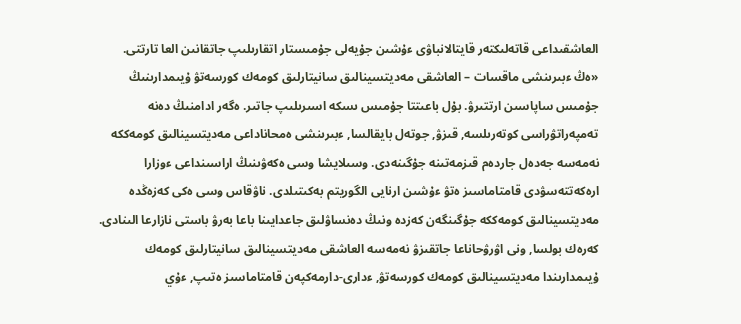العاشقىداعى قاتەلىكتەر قايتالانباۋى ءۇشىن جۇيەلى جۇمىستار اتقارىلىپ جاتقانىن العا تارتتى.
«ەڭ ءبىرىنشى ماقسات – العاشقى مەديتسينالىق سانيتارلىق كومەك كورسەتۋ ۇيىمدارىنىڭ جۇمىس ساپاسىن ارتتىرۋ. بۇل باعىتتا جۇمىس ىسكە اسىرىلىپ جاتىر. ەگەر ادامنىڭ دەنە تەمپەراتۋراسى كوتەرىلسە, قىزۋ, جوتەل بايقالسا, ءبىرىنشى ەمحاناداعى مەديتسينالىق كومەككە نەمەسە جەدەل جاردەم قىزمەتىنە جۇگىنەدى. وسىلايشا وسى ەكەۋىنىڭ اراسىنداعى ءوزارا ارەكەتتەسۋدى قامتاماسىز ەتۋ ءۇشىن ارنايى الگوريتم بەكىتىلدى. ناۋقاس وسى ەكى كەزەڭدە مەديتسينالىق كومەككە جۇگىنگەن كەزدە ونىڭ دەنساۋلىق جاعدايىنا باعا بەرۋ باستى نازارعا الىنادى. كەرەك بولسا, ونى اۋرۋحاناعا جاتقىزۋ نەمەسە العاشقى مەديتسينالىق سانيتارلىق كومەك ۇيىمدارىندا مەديتسينالىق كومەك كورسەتۋ, ءدارى-دارمەكپەن قامتاماسىز ەتىپ, ءۇي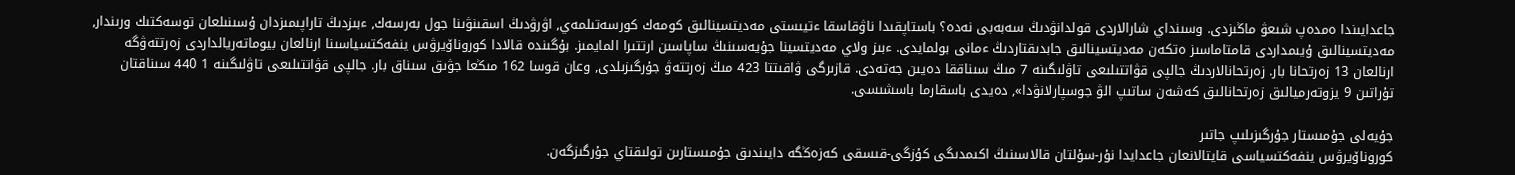جاعدايىندا ەمدەپ شىعۋ ماڭىزدى. وسىنداي شارالاردى قولدانۋدىڭ سەبەبى نەدە؟ باستاپقىدا ناۋقاسقا ءتيىستى مەديتسينالىق كومەك كورسەتىلمەي, اۋرۋدىڭ اسقىنۋىنا جول بەرسەك, ءبىزدىڭ تاراپىمىزدان ۇسىنىلعان توسەكتىك ورىندار, مەديتسينالىق ۇيىمداردى قامتاماسىز ەتكەن مەديتسينالىق جابدىقتاردىڭ ءمانى بولمايدى. ءبىز ولاي مەديتسينا جۇيەسىنىڭ ساپاسىن ارتتىرا المايمىز. بۇگىندە قالادا كوروناۆيرۋس ينفەكتسياسىنا ارنالعان بيوماتەريالداردى زەرتتەۋگە ارنالعان 13 زەرتحانا بار. زەرتحانالاردىڭ جالپى قۋاتتىلىعى تاۋلىگىنە 7 مىڭ سىناققا دەيىن جەتەدى. قازىرگى ۋاقىتتا 423 مىڭ زەرتتەۋ جۇرگىزىلدى, وعان قوسا 162 مىڭعا جۋىق سىناق بار. جالپى قۋاتتىلىعى تاۋلىگىنە 1 440 سىناقتان تۇراتىن 9 يزوتەرميالىق زەرتحانالىق كەشەن ساتىپ الۋ جوسپارلانۋدا», دەيدى باسقارما باسشىسى.

جۇيەلى جۇمىستار جۇرگىزىلىپ جاتىر
كوروناۆيرۋس ينفەكتسياسى قايتالانعان جاعدايدا نۇر-سۇلتان قالاسىنىڭ اكىمدىگى كۇزگى-قىسقى كەزەڭگە دايىندىق جۇمىستارىن تولىقتاي جۇرگىزگەن.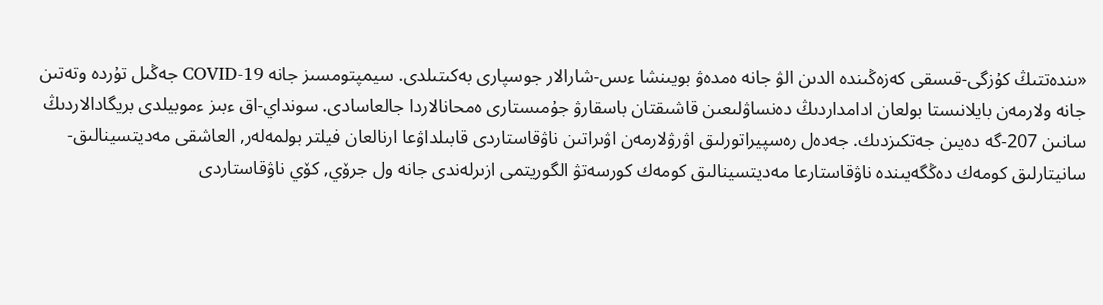«ىندەتتىڭ كۇزگى-قىسقى كەزەڭىندە الدىن الۋ جانە ەمدەۋ بويىنشا ءىس-شارالار جوسپارى بەكىتىلدى. سيمپتومسىز جانە COVID-19 جەڭىل تۇردە وتەتىن جانە ولارمەن بايلانىستا بولعان ادامداردىڭ دەنساۋلىعىن قاشىقتان باسقارۋ جۇمىستارى ەمحانالاردا جالعاسادى. سونداي-اق ءبىز ءموبيلدى بريگادالاردىڭ سانىن 207-گە دەيىن جەتكىزدىك. جەدەل رەسپيراتورلىق اۋرۋلارمەن اۋىراتىن ناۋقاستاردى قابىلداۋعا ارنالعان فيلتر بولمەلەر, العاشقى مەديتسينالىق-سانيتارلىق كومەك دەڭگەيىندە ناۋقاستارعا مەديتسينالىق كومەك كورسەتۋ الگوريتمى ازىرلەندى جانە ول جرۆي, كۆي ناۋقاستاردى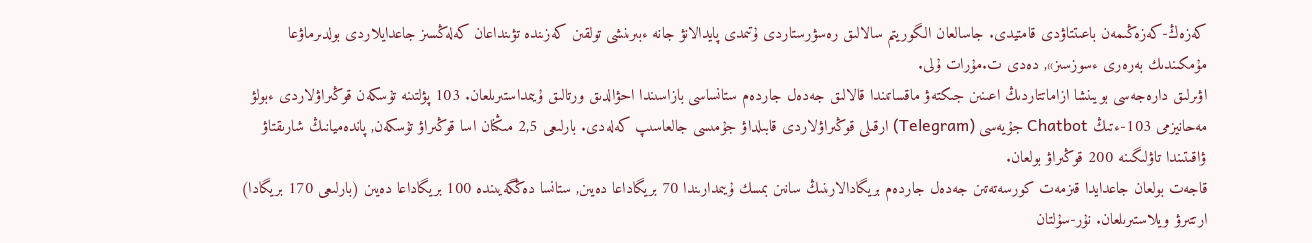كەزەڭ-كەزەڭىمەن باعىتتاۋدى قامتيدى. جاسالعان الگوريتم سالالىق رەسۋرستاردى ۇتىمدى پايدالانۋ جانە ءبىرىنشى تولقىن كەزىندە تۋىنداعان كەلەڭسىز جاعدايلاردى بولدىرماۋعا مۇمكىندىك بەرەرى ءسوزسىز», دەدى ت.مۇرات ۇلى.
اۋىرلىق دارەجەسى بويىنشا ازاماتتاردىڭ اعىنىن جىكتەۋ ماقساتىندا قالالىق جەدەل جاردەم ستانساسى بازاسىندا احۋالدىق ورتالىق ۇيىمداستىرىلعان. 103 پۋلتىنە تۇسكەن قوڭىراۋلاردى ءبولۋ مەحانيزمى 103-ءتىڭ Chatbot جۇيەسى (Telegram) ارقىلى قوڭىراۋلاردى قابىلداۋ جۇمىسى جالعاسىپ كەلەدى. بارلىعى 2,5 مىڭنان اسا قوڭىراۋ تۇسكەن, پاندەميانىڭ شارىقتاۋ ۋاقىتىندا تاۋلىگىنە 200 قوڭىراۋ بولعان.
قاجەت بولعان جاعدايدا قىزمەت كورسەتەتىن جەدەل جاردەم بريگادالارىنىڭ سانىن بمسك ۇيىمدارىندا 70 بريگاداعا دەيىن, ستانسا دەڭگەيىندە 100 بريگاداعا دەيىن (بارلىعى 170 بريگادا) ارتتىرۋ ويلاستىرىلعان. نۇر-سۇلتان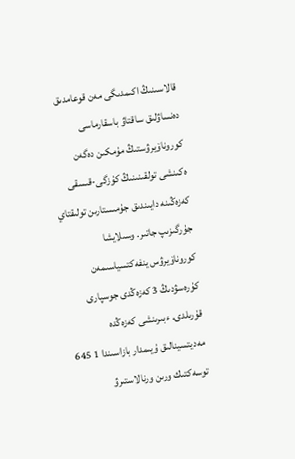قالاسىنىڭ اكىمدىگى مەن قوعامدىق دەنساۋلىق ساقتاۋ باسقارماسى كوروناۆيرۋستىڭ مۇمكىن دەگەن ەكىنشى تولقىنىنىڭ كۇزگى-قىسقى كەزەڭىنە دايىندىق جۇمىستارىن تولىقتاي جۇرگىزىپ جاتىر. وسىلايشا كوروناۆيرۋس ينفەكتسياسىمەن كۇرەسۋدىڭ 3 كەزەڭدى جوسپارى قۇرىلدى. ءبىرىنشى كەزەڭدە مەديتسينالىق ۇيىمدار بازاسىندا 1 645 توسەكتىك ورىن ورنالاستىرۋ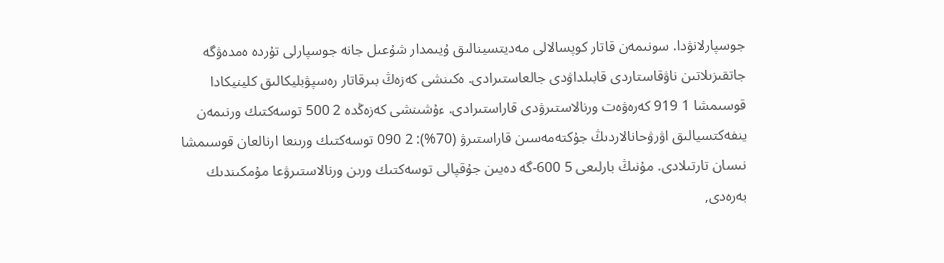جوسپارلانۋدا. سونىمەن قاتار كوپسالالى مەديتسينالىق ۇيىمدار شۇعىل جانە جوسپارلى تۇردە ەمدەۋگە جاتقىزىلاتىن ناۋقاستاردى قابىلداۋدى جالعاستىرادى. ەكىنشى كەزەڭ بىرقاتار رەسپۋبليكالىق كلينيكادا قوسىمشا 1 919 كەرەۋەت ورنالاستىرۋدى قاراستىرادى. ءۇشىنشى كەزەڭدە 2 500 توسەكتىك ورنىمەن ينفەكتسيالىق اۋرۋحانالاردىڭ جۇكتەمەسىن قاراستىرۋ (70%): 2 090 توسەكتىك ورىنعا ارنالعان قوسىمشا نىسان تارتىلادى. مۇنىڭ بارلىعى 5 600-گە دەيىن جۇقپالى توسەكتىك ورىن ورنالاستىرۋعا مۇمكىندىك بەرەدى,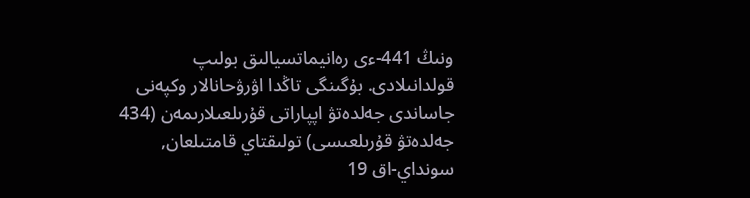ونىڭ 441-ءى رەانيماتسيالىق بولىپ قولدانىلادى. بۇگىنگى تاڭدا اۋرۋحانالار وكپەنى جاساندى جەلدەتۋ اپپاراتى قۇرىلعىلارىمەن (434 جەلدەتۋ قۇرىلعىسى) تولىقتاي قامتىلعان, سونداي-اق 19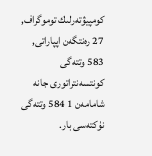كومپيۋتەرلىك توموگراف, 27 رەنتگەن اپپاراتى, 583 وتتەگى كونتسەنتراتورى جانە شامامەن 1 584 وتتەگى نۇكتەسى بار.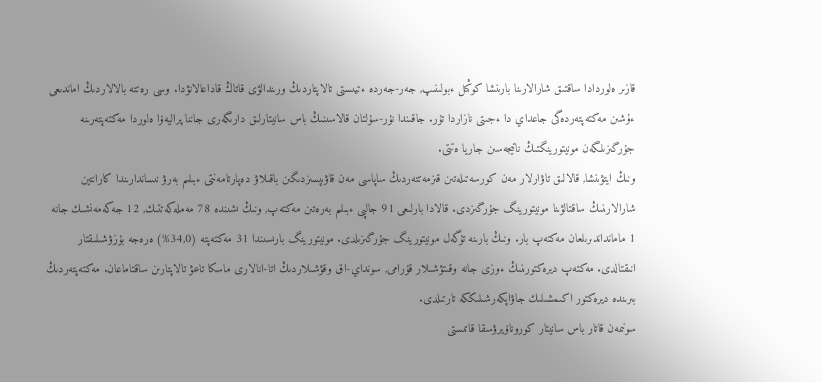قازىر ەلوردادا ساقتىق شارالارىنا بارىنشا كوڭىل ءبولىنىپ, جەر-جەردە ءتيىستى تالاپتاردىڭ ورىندالۋى قاتاڭ قاداعالانۋدا. وسى رەتتە بالالاردىڭ اماندىعى ءۇشىن مەكتەپتەردەگى جاعداي دا ءجىتى نازاردا تۇر. جاقىندا نۇر-سۇلتان قالاسىنىڭ باس سانيتارلىق دارىگەرى جاننا پراليەۆا ەلوردا مەكتەپتەرىنە جۇرگىزىلگەن مونيتورينگتىڭ ناتيجەسىن جاريا ەتتى.
ونىڭ ايتۋىنشا, قالالىق تاۋارلار مەن كورسەتىلەتىن قىزمەتتەردىڭ ساپاسى مەن قاۋىپسىزدىگىن باقىلاۋ دەپارتامەنتى ءبىلىم بەرۋ نىساندارىندا كارانتين شارالارىنىڭ ساقتالۋىنا مونيتورينگ جۇرگىزدى. قالادا بارلىعى 91 جالپى ءبىلىم بەرەتىن مەكتەپ, ونىڭ ىشىندە 78 مەملەكەتتىك, 12 جەكەمەنشىك جانە
1 مامانداندىرىلعان مەكتەپ بار. ونىڭ بارىنە تۇگەل مونيتورينگ جۇرگىزىلدى. مونيتورينگ بارىسىندا 31 مەكتەپتە (34,0%) ەرەجە بۇزۋشىلىقتار انىقتالدى. مەكتەپ ديرەكتورىنىڭ ءوزى جانە وقىتۋشىلار قۇرامى, سونداي-اق وقۋشىلاردىڭ اتا-انالارى ماسكا تاعۋ تالاپتارىن ساقتاماعان. مەكتەپتەردىڭ بىرىندە ديرەكتور اكىمشىلىك جاۋاپكەرشىلىككە تارتىلدى.
سونىمەن قاتار باس سانيتار كوروناۆيرۋسقا قاتىستى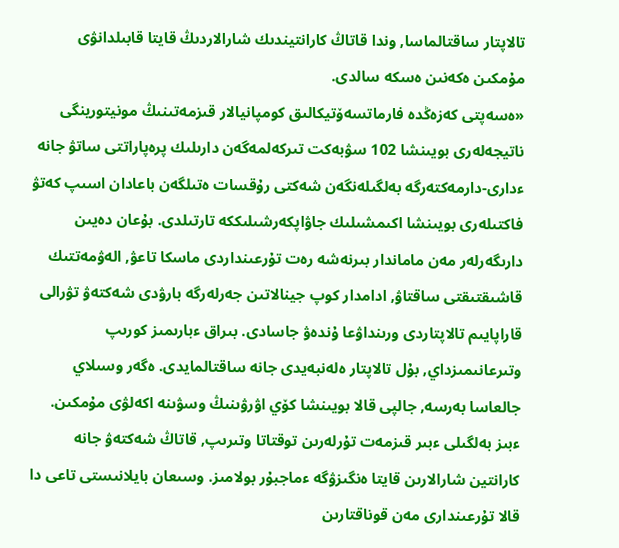تالاپتار ساقتالماسا, وندا قاتاڭ كارانتيندىك شارالاردىڭ قايتا قابىلدانۋى مۇمكىن ەكەنىن ەسكە سالدى.
«ەسەپتى كەزەڭدە فارماتسەۆتيكالىق كومپانيالار قىزمەتىنىڭ مونيتورينگى ناتيجەلەرى بويىنشا 102 سۋبەكت تىركەلمەگەن دارىلىك پرەپاراتتى ساتۋ جانە ءدارى-دارمەكتەرگە بەلگىلەنگەن شەكتى رۇقسات ەتىلگەن باعادان اسىپ كەتۋ فاكتىلەرى بويىنشا اكىمشىلىك جاۋاپكەرشىلىككە تارتىلدى. بۇعان دەيىن دارىگەرلەر مەن ماماندار بىرنەشە رەت تۇرعىنداردى ماسكا تاعۋ, الەۋمەتتىك قاشىقتىقتى ساقتاۋ, ادامدار كوپ جينالاتىن جەرلەرگە بارۋدى شەكتەۋ تۋرالى قاراپايىم تالاپتاردى ورىنداۋعا ۇندەۋ جاسادى. بىراق ءبارىمىز كورىپ وتىرعانىمىزداي, بۇل تالاپتار ەلەنبەيدى جانە ساقتالمايدى. ەگەر وسىلاي جالعاسا بەرسە, جالپى قالا بويىنشا كۆي اۋرۋىنىڭ وسۋىنە اكەلۋى مۇمكىن. ءبىز بەلگىلى ءبىر قىزمەت تۇرلەرىن توقتاتا وتىرىپ, قاتاڭ شەكتەۋ جانە كارانتين شارالارىن قايتا ەنگىزۋگە ءماجبۇر بولامىز. وسىعان بايلانىستى تاعى دا قالا تۇرعىندارى مەن قوناقتارىن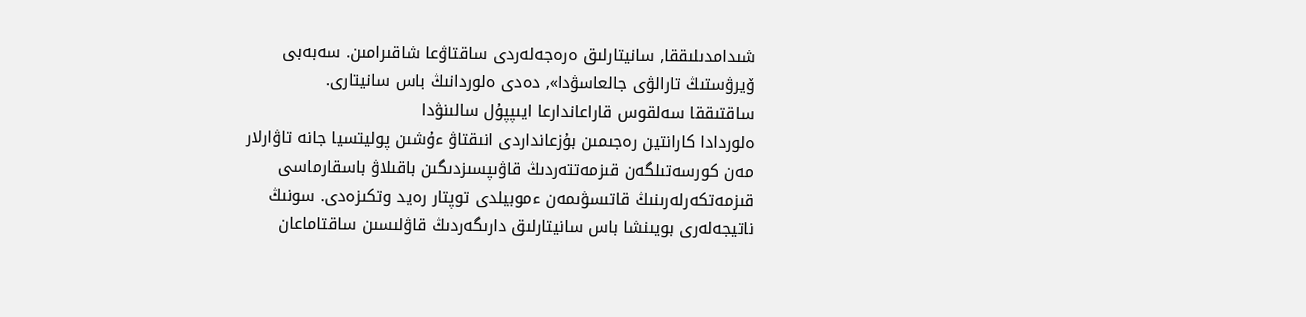شىدامدىلىققا, سانيتارلىق ەرەجەلەردى ساقتاۋعا شاقىرامىن. سەبەبى ۆيرۋستىڭ تارالۋى جالعاسۋدا», دەدى ەلوردانىڭ باس سانيتارى.
ساقتىققا سەلقوس قاراعاندارعا ايىپپۇل سالىنۋدا
ەلوردادا كارانتين رەجىمىن بۇزعانداردى انىقتاۋ ءۇشىن پوليتسيا جانە تاۋارلار مەن كورسەتىلگەن قىزمەتتەردىڭ قاۋىپسىزدىگىن باقىلاۋ باسقارماسى قىزمەتكەرلەرىنىڭ قاتىسۋىمەن ءموبيلدى توپتار رەيد وتكىزەدى. سونىڭ ناتيجەلەرى بويىنشا باس سانيتارلىق دارىگەردىڭ قاۋلىسىن ساقتاماعان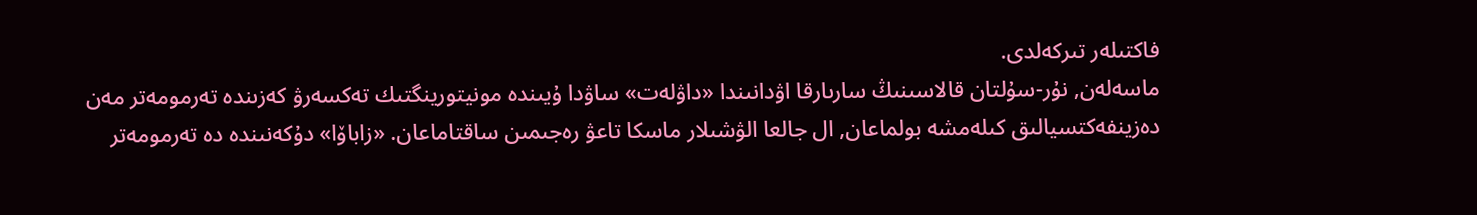فاكتىلەر تىركەلدى.
ماسەلەن, نۇر-سۇلتان قالاسىنىڭ سارىارقا اۋدانىندا «داۋلەت» ساۋدا ۇيىندە مونيتورينگتىك تەكسەرۋ كەزىندە تەرمومەتر مەن دەزينفەكتسيالىق كىلەمشە بولماعان, ال جالعا الۋشىلار ماسكا تاعۋ رەجىمىن ساقتاماعان. «زاباۆا» دۇكەنىندە دە تەرمومەتر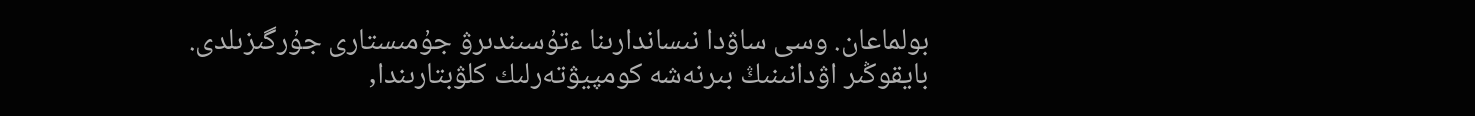بولماعان. وسى ساۋدا نىساندارىنا ءتۇسىندىرۋ جۇمىستارى جۇرگىزىلدى.
بايقوڭىر اۋدانىنىڭ بىرنەشە كومپيۋتەرلىك كلۋبتارىندا,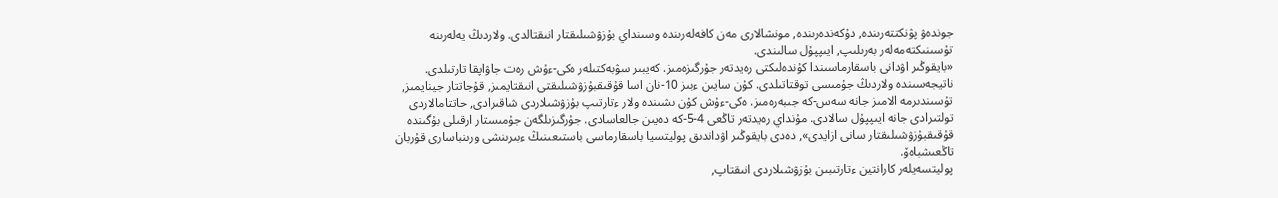جوندەۋ پۋنكتتەرىندە, دۇكەندەرىندە, مونشالارى مەن كافەلەرىندە وسىنداي بۇزۋشىلىقتار انىقتالدى. ولاردىڭ يەلەرىنە تۇسىنىكتەمەلەر بەرىلىپ, ايىپپۇل سالىندى.
«بايقوڭىر اۋدانى باسقارماسىندا كۇندەلىكتى رەيدتەر جۇرگىزەمىز. كەيبىر سۋبەكتىلەر ەكى-ءۇش رەت جاۋاپقا تارتىلدى. ناتيجەسىندە ولاردىڭ جۇمىسى توقتاتىلدى. كۇن سايىن ءبىز 10-نان اسا قۇقىقبۇزۋشىلىقتى انىقتايمىز, قۇجاتتار جينايمىز, تۇسىندىرمە الامىز جانە سەس-كە جىبەرەمىز. ەكى-ءۇش كۇن ىشىندە ولار ءتارتىپ بۇزۋشىلاردى شاقىرادى, حاتتامالاردى تولتىرادى جانە ايىپپۇل سالادى. مۇنداي رەيدتەر تاڭعى 4-5-كە دەيىن جالعاسادى. جۇرگىزىلگەن جۇمىستار ارقىلى بۇگىندە قۇقىقبۇزۋشىلىقتار سانى ازايدى», دەدى بايقوڭىر اۋداندىق پوليتسيا باسقارماسى باستىعىنىڭ ءبىرىنشى ورىنباسارى قۇربان تاڭعىشباەۆ.
پوليتسەيلەر كارانتين ءتارتىبىن بۇزۋشىلاردى انىقتاپ,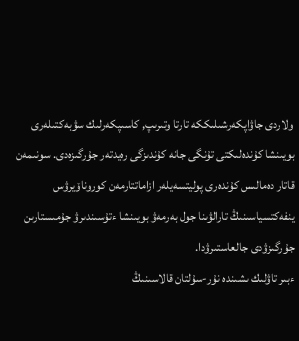ولاردى جاۋاپكەرشىلىككە تارتا وتىرىپ, كاسىپكەرلىك سۋبەكتىلەرى بويىنشا كۇندەلىكتى تۇنگى جانە كۇندىزگى رەيدتەر جۇرگىزەدى. سونىمەن قاتار دەمالىس كۇندەرى پوليتسەيلەر ازاماتتارمەن كوروناۆيرۋس ينفەكتسياسىنىڭ تارالۋىنا جول بەرمەۋ بويىنشا ءتۇسىندىرۋ جۇمىستارىن جۇرگىزۋدى جالعاستىرۋدا.
ءبىر تاۋلىك ىشىندە نۇر-سۇلتان قالاسىنىڭ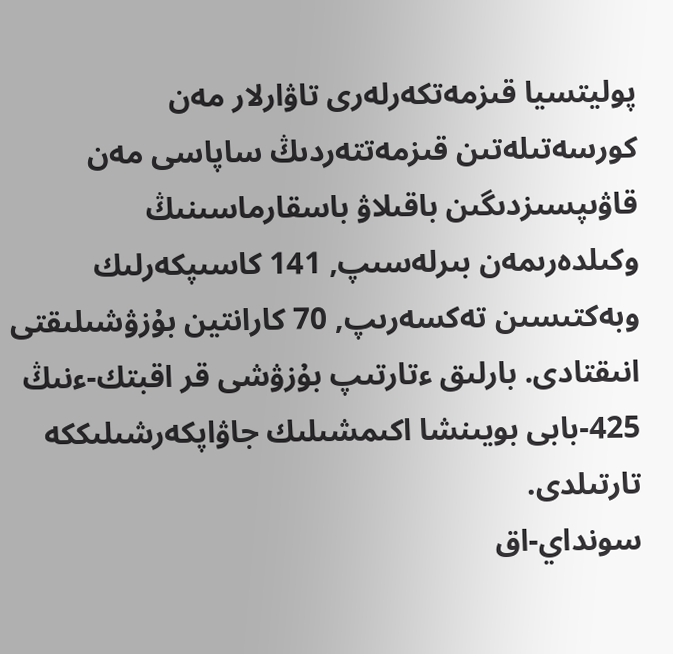پوليتسيا قىزمەتكەرلەرى تاۋارلار مەن كورسەتىلەتىن قىزمەتتەردىڭ ساپاسى مەن قاۋىپسىزدىگىن باقىلاۋ باسقارماسىنىڭ وكىلدەرىمەن بىرلەسىپ, 141 كاسىپكەرلىك وبەكتىسىن تەكسەرىپ, 70 كارانتين بۇزۋشىلىقتى انىقتادى. بارلىق ءتارتىپ بۇزۋشى قر اقبتك-ءنىڭ 425-بابى بويىنشا اكىمشىلىك جاۋاپكەرشىلىككە تارتىلدى.
سونداي-اق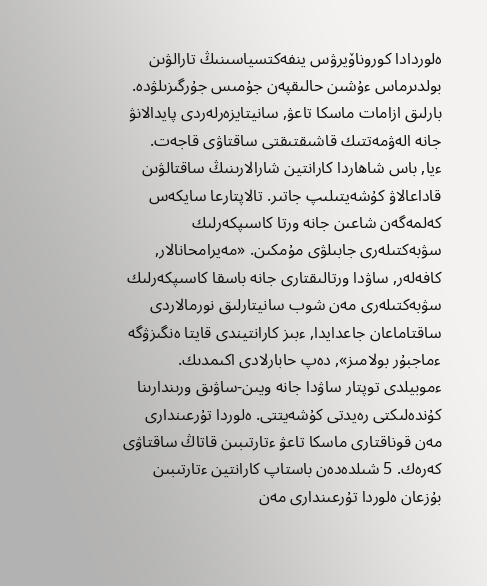ەلوردادا كوروناۆيرۋس ينفەكتسياسىنىڭ تارالۋىن بولدىرماس ءۇشىن حالىقپەن جۇمىس جۇرگىزىلۋدە. بارلىق ازامات ماسكا تاعۋ, سانيتايزەرلەردى پايدالانۋ جانە الەۋمەتتىك قاشىقتىقتى ساقتاۋى قاجەت.
ءيا, باس شاھاردا كارانتين شارالارىنىڭ ساقتالۋىن قاداعالاۋ كۇشەيتىلىپ جاتىر. تالاپتارعا سايكەس كەلمەگەن شاعىن جانە ورتا كاسىپكەرلىك سۋبەكتىلەرى جابىلۋى مۇمكىن. «مەيرامحانالار, كافەلەر, ساۋدا ورتالىقتارى جانە باسقا كاسىپكەرلىك سۋبەكتىلەرى مەن شوب سانيتارلىق نورمالاردى ساقتاماعان جاعدايدا, ءبىز كارانتيندى قايتا ەنگىزۋگە ءماجبۇر بولامىز», دەپ حابارلادى اكىمدىك.
ءموبيلدى توپتار ساۋدا جانە ويىن-ساۋىق ورىندارىنا كۇندەلىكتى رەيدتى كۇشەيتتى. ەلوردا تۇرعىندارى مەن قوناقتارى ماسكا تاعۋ ءتارتىبىن قاتاڭ ساقتاۋى كەرەك. 5 شىلدەدەن باستاپ كارانتين ءتارتىبىن بۇزعان ەلوردا تۇرعىندارى مەن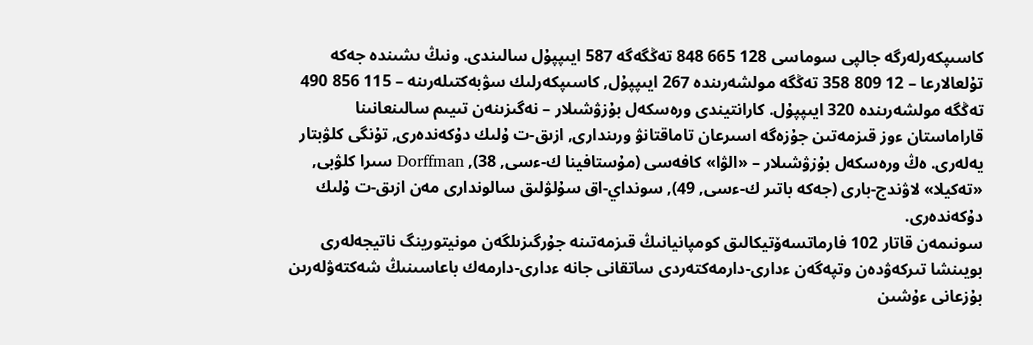كاسىپكەرلەرگە جالپى سوماسى 128 665 848 تەڭگەگە 587 ايىپپۇل سالىندى. ونىڭ ىشىندە جەكە تۇلعالارعا – 12 809 358 تەڭگە مولشەرىندە 267 ايىپپۇل, كاسىپكەرلىك سۋبەكتىلەرىنە – 115 856 490 تەڭگە مولشەرىندە 320 ايىپپۇل. كارانتيندى ورەسكەل بۇزۋشىلار – نەگىزىنەن تىيىم سالىنعانىنا قاراماستان ءوز قىزمەتىن جۇزەگە اسىرعان تاماقتانۋ ورىندارى, ازىق-ت ۇلىك دۇكەندەرى, تۇنگى كلۋبتار يەلەرى. ەڭ ورەسكەل بۇزۋشىلار – «الۋا» كافەسى (مۇستافينا ك-ءسى, 38), Dorffman سىرا كلۋبى, «تەكيلا» لاۋندج-بارى (جەكە باتىر ك-ءسى, 49), سونداي-اق سۇلۋلىق سالوندارى مەن ازىق-ت ۇلىك دۇكەندەرى.
سونىمەن قاتار 102 فارماتسەۆتيكالىق كومپانيانىڭ قىزمەتىنە جۇرگىزىلگەن مونيتورينگ ناتيجەلەرى بويىنشا تىركەۋدەن وتپەگەن ءدارى-دارمەكتەردى ساتقانى جانە ءدارى-دارمەك باعاسىنىڭ شەكتەۋلەرىن بۇزعانى ءۇشىن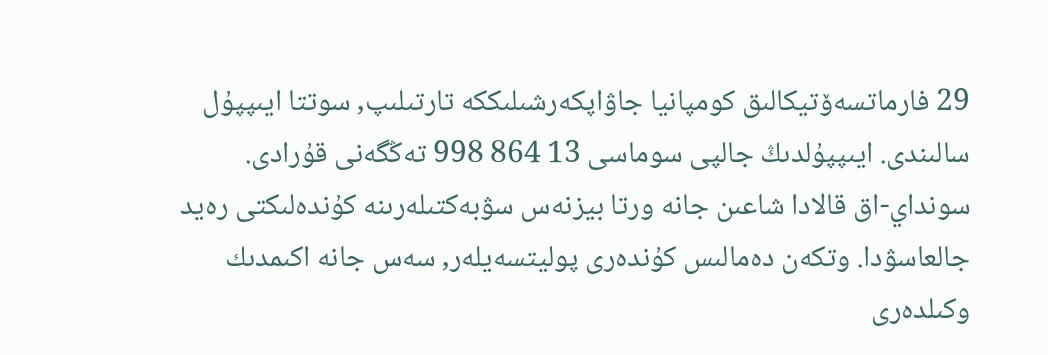29 فارماتسەۆتيكالىق كومپانيا جاۋاپكەرشىلىككە تارتىلىپ, سوتتا ايىپپۇل سالىندى. ايىپپۇلدىڭ جالپى سوماسى 13 864 998 تەڭگەنى قۇرادى.
سونداي-اق قالادا شاعىن جانە ورتا بيزنەس سۋبەكتىلەرىنە كۇندەلىكتى رەيد جالعاسۋدا. وتكەن دەمالىس كۇندەرى پوليتسەيلەر, سەس جانە اكىمدىك وكىلدەرى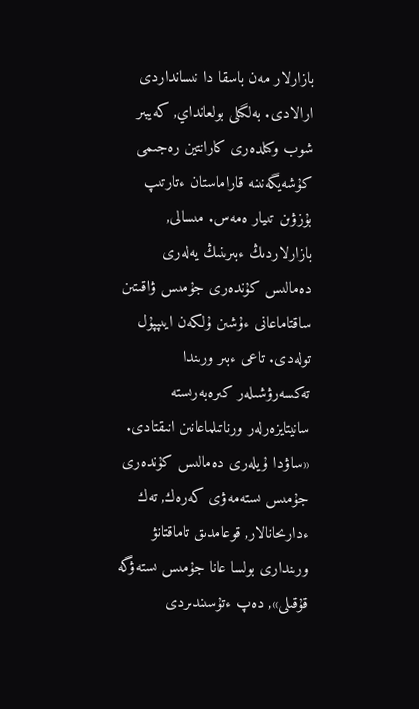بازارلار مەن باسقا دا نىسانداردى ارالادى. بەلگىلى بولعانداي, كەيبىر شوب وكىلدەرى كارانتين رەجىمى كۇشەيگەنىنە قاراماستان ءتارتىپ بۇزۋىن تىيار ەمەس. مىسالى, بازارلاردىڭ ءبىرىنىڭ يەلەرى دەمالىس كۇندەرى جۇمىس ۋاقىتىن ساقتاماعانى ءۇشىن ۇلكەن ايىپپۇل تولەدى. تاعى ءبىر ورىندا تەكسەرۋشىلەر كىرەبەرىستە سانيتايزەرلەر ورناتىلماعانىن انىقتادى.
«ساۋدا ۇيلەرى دەمالىس كۇندەرى جۇمىس ىستەمەۋى كەرەك, تەك ءدارىحانالار, قوعامدىق تاماقتانۋ ورىندارى بولسا عانا جۇمىس ىستەۋگە قۇقىلى», دەپ ءتۇسىندىردى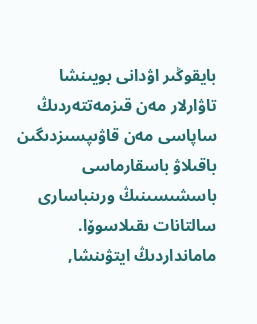بايقوڭىر اۋدانى بويىنشا تاۋارلار مەن قىزمەتتەردىڭ ساپاسى مەن قاۋىپسىزدىگىن باقىلاۋ باسقارماسى باسشىسىنىڭ ورىنباسارى سالتانات ىقىلاسوۆا.
مامانداردىڭ ايتۋىنشا,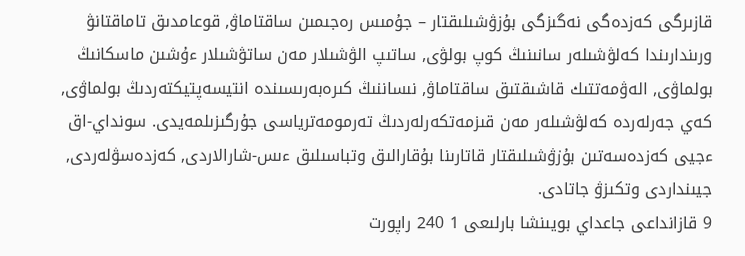قازىرگى كەزدەگى نەگىزگى بۇزۋشىلىقتار – جۇمىس رەجىمىن ساقتاماۋ, قوعامدىق تاماقتانۋ ورىندارىندا كەلۋشىلەر سانىنىڭ كوپ بولۋى, ساتىپ الۋشىلار مەن ساتۋشىلار ءۇشىن ماسكانىڭ بولماۋى, الەۋمەتتىك قاشىقتىق ساقتاماۋ, نىساننىڭ كىرەبەرىسىندە انتيسەپتيكتەردىڭ بولماۋى, كەي جەرلەردە كەلۋشىلەر مەن قىزمەتكەرلەردىڭ تەرمومەترياسى جۇرگىزىلمەيدى. سونداي-اق ءجيى كەزدەسەتىن بۇزۋشىلىقتار قاتارىنا بۇقارالىق وتباسىلىق ءىس-شارالاردى, كەزدەسۋلەردى, جيىنداردى وتكىزۋ جاتادى.
9 قازانداعى جاعداي بويىنشا بارلىعى 1 240 راپورت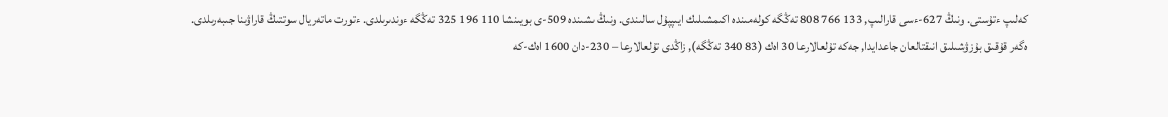كەلىپ ءتۇستى. ونىڭ 627-ءسى قارالىپ, 133 766 808 تەڭگە كولەمىندە اكىمشىلىك ايىپپۇل سالىندى. ونىڭ ىشىندە 509-ى بويىنشا 110 196 325 تەڭگە ءوندىرىلدى. ءتورت ماتەريال سوتتىڭ قاراۋىنا جىبەرىلدى.
ەگەر قۇقىق بۇزۋشىلىق انىقتالعان جاعدايدا, جەكە تۇلعالارعا 30 اەك (83 340 تەڭگە), زاڭدى تۇلعالارعا – 230-دان 1600 اەك-كە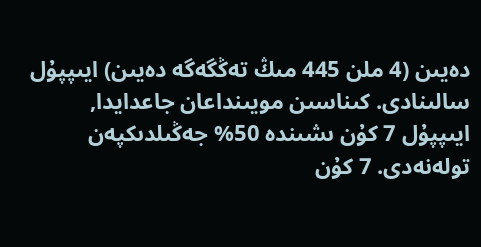دەيىن (4 ملن 445 مىڭ تەڭگەگە دەيىن) ايىپپۇل سالىنادى. كىناسىن مويىنداعان جاعدايدا, ايىپپۇل 7 كۇن ىشىندە 50% جەڭىلدىكپەن تولەنەدى. 7 كۇن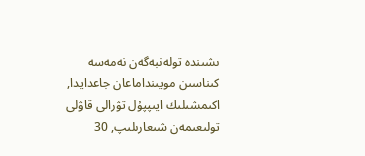ىشىندە تولەنبەگەن نەمەسە كىناسىن مويىنداماعان جاعدايدا, اكىمشىلىك ايىپپۇل تۋرالى قاۋلى تولىعىمەن شىعارىلىپ, 30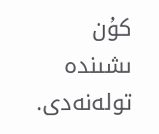كۇن ىشىندە تولەنەدى.